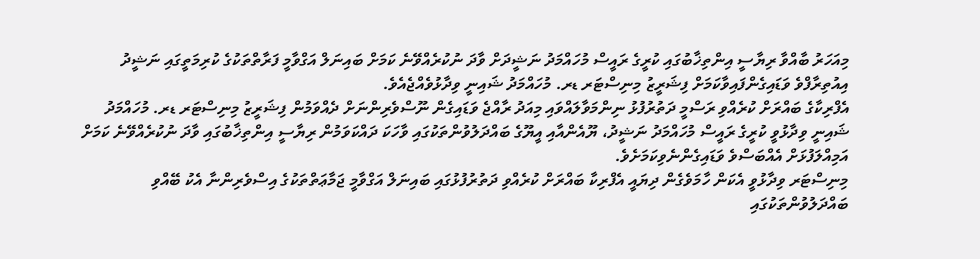މިއަހަރު ބާއްވާ ރިޔާސީ އިންތިޚާބުގައި ކުރީގެ ރައީސް މުހައްމަދު ނަޝީދަށް ވާދަ ނުކުރެއްވޭނެ ކަމަށް ބައިނަލް އަގްވާމީ ފަރާތްތަކުގެ ކުރިމަތީގައި ނަޝީދު އިއުތިރާފްވެ ވަޑައިގެންފައިވާކަމަށް ފިޝަރީޒު މިނިސްޓަރ ޑރ. މުހައްމަދު ޝައިނީ ވިދާޅުވެއްޖެއެވެ.
އެފްރިކާގެ ބައްރަށް ކުރެއްވި ރަސްމީ ދަތުރުފުޅު ނިންމަވާލައްވައި މިއަދު ރާއްޖެ ވަޑައިގެން ނޫސްވެރިންނަށް ދެއްވަމުން ފިޝަރީޒު މިނިސްޓަރ ޑރ. މުހައްމަދު ޝައިނީ ވިދާޅުވީ ކުރީގެ ރައީސް މުހައްމަދު ނަޝީދު، ޔޫއެންއާއި އީޔޫގެ ބައްދަލުވުންތަކުގައި ވާހަކަ ދައްކަވަމުން ރިޔާސީ އިންތިޚާބުގައި ވާދަ ނުކުރެއްވޭނެ ކަމަށް އަމިއްލަފުޅަށް އެއްބަސްވެ ވަޑައިގެންނެވިކަމަށެވެ.
މިނިސްޓަރ ވިދާޅުވީ އެކަން ހާމަވެގެން ދިޔައީ އެފްރިކާ ބައްރަށް ކުރެއްވި ދަތުރުފުޅުގައި ބައިނަލް އަގްވާމީ ޖަމާޢަތްތަކުގެ އިސްވެރިންނާ އެކު ބޭއްވި ބައްދަލުވުންތަކުގައި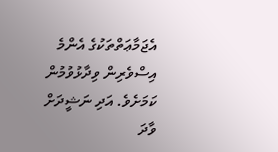އެޖަމާޢަތްތަކުގެ އެންމެ އިސްވެރިން ވިދާޅުވުމުން ކަމަށެވެ. އަދި ނަޝީދަށް ވާދަ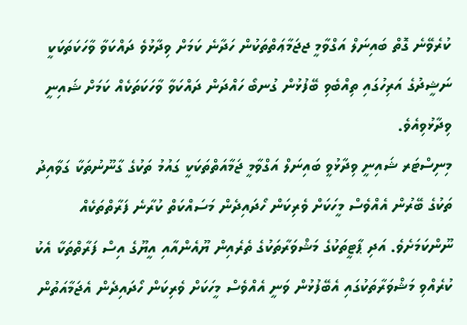ކުރެވޭނެ ގޮތް ބައިނަލް އަގްވާމީ ޖޖަމާޢަތްތަކުން ހަދާނެ ކަމަށް ވިދާޅުވެ ދައްކަވާ ވާހަކަތަކަކީ ނަޝީދުގެ އަރިހުގައި ތިއްބެވި ބޭފުޅުން ގުނބޯ ހައްދަން ދައްކަވާ ވާހަކަތަކެއް ކަމަށް ޝައިނީ ވިދާޅުވިއެވެ.
މިނިސްޓަރ ޝައިނީ ވިދާޅުވީ ބައިނަލް އަގްވާމީ ޖަމާއަތްތަކަކީ ގައުމު ތަކުގެ ގާނޫނުތަކާ ގަވާއިދު ތަކުގެ ބޭރުން އެއްވެސް މީހަކަށް ވެރިކަން ހޯދައިދެން މަސައްކަތް ކުރާނެ ފަރާތްތަކެއް ނޫންކަމަށެވެ. އަދި ޕާޓީތަކުގެ މަޝްވަރާތަކުގެ ތެރެއިން ޔޫއެންއާއި އީޔޫގެ އިސް ފަރާތްތަކާ އެކު ކުރެއްވި މަޝްވަރާތަކުގައި އެބޭފުޅުން ވަނީ އެއްވެސް މީހަކަށް ވެރިކަން ހޯދައިދެން އެޖަމާއަތުން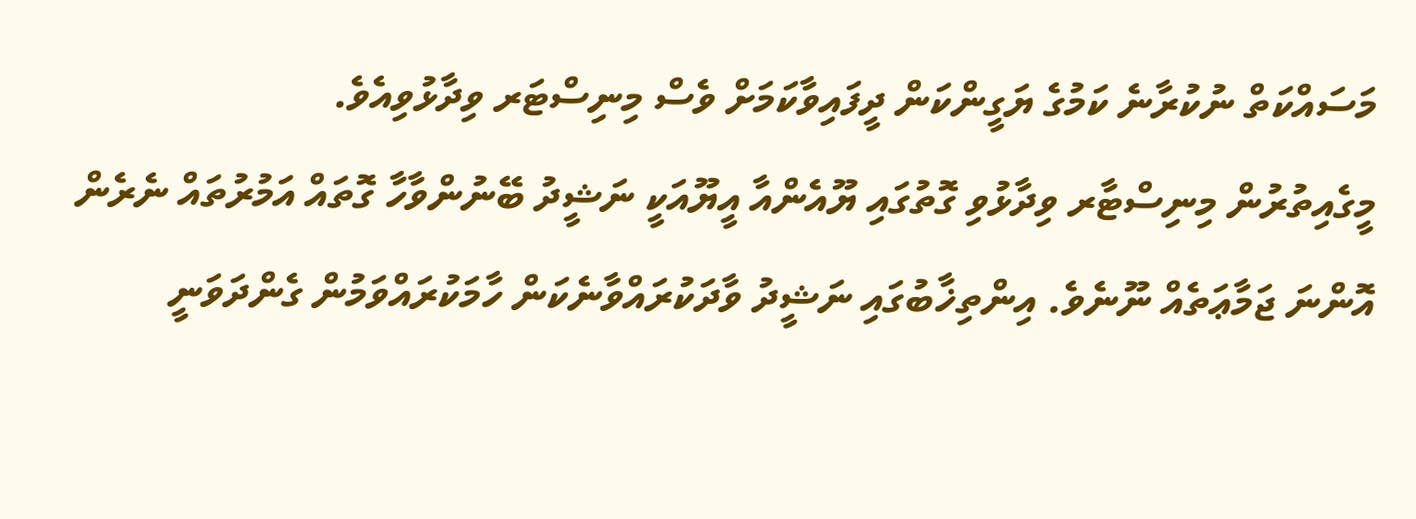މަސައްކަތް ނުކުރާނެ ކަމުގެ ޔަގީންކަން ދީފައިވާކަމަށް ވެސް މިނިސްޓަރ ވިދާޅުވިއެވެ.
މީގެއިތުރުން މިނިސްޓާރ ވިދާޅުވި ގޮތުގައި ޔޫއެންއާ އީޔޫއަކީ ނަޝީދު ބޭނުންވާހާ ގޮތައް އަމުރުތައް ނެރެން އޮންނަ ޖަމާޢަތެއް ނޫނެވެ. އިންތިޚާބުގައި ނަޝީދު ވާދަކުރައްވާނެކަން ހާމަކުރައްވަމުން ގެންދަވަނީ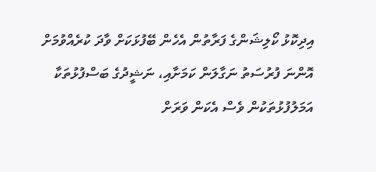އިދިކޮޅު ކޯލިޝަންގެ ފަރާތުން އެހެން ބޭފުޅަކަށް ވާދަ ކުރެއްވުމަށް އޮންނަ ފުރުސަތު ނަގާލަން ކަމަށާއި، ނަޝީދުގެ ބަސްފުޅުތަކާ އަމަލުފުޅުތަކުން ވެސް އެކަން ވަރަށް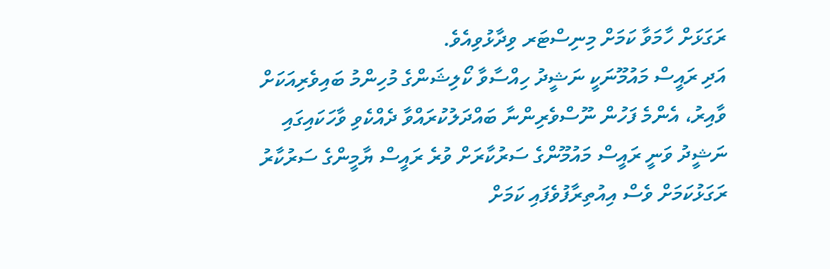ރަގަޅަށް ހާމަވާ ކަމަށް މިނިސްޓަރ ވިދާޅުވިއެވެ.
އަދި ރައީސް މައުމޫނަކީ ނަޝީދު ހިއްސާވާ ކޯލިޝަންގެ މުހިންމު ބައިވެރިއަކަށް ވާއިރު، އެންމެ ފަހުން ނޫސްވެރިންނާ ބައްދަލުކުރައްވާ ދެއްކެވި ވާހަކައިގައި ނަޝީދު ވަނީ ރައީސް މައުމޫންގެ ސަރުކާރަށް ވުރެ ރައީސް ޔާމީންގެ ސަރުކާރު ރަގަޅުކަމަށް ވެސް އިއުތިރާފުވެފައި ކަމަށް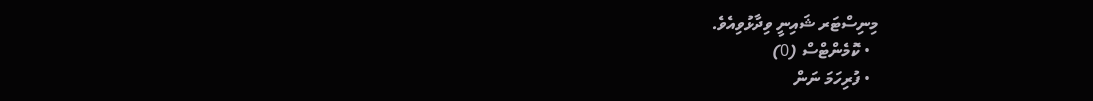މިނިސްޓަރ ޝައިނީ ވިދާޅުވިއެވެ.
  • ކޮމެންޓްސް (0)
  • ފުރިހަމަ ނަން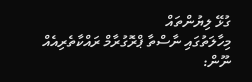ގުޅޭ ލިޔުންތައް
މިހާލަތުގައި ނާސްތާ ޕްރޮގުރާމް ރައްކާތެރިއެއް ނޫން: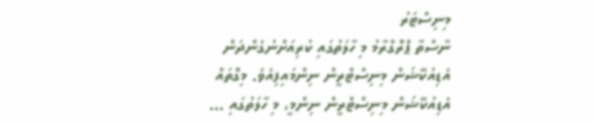މިނިސްޓަރު
ނާސްތާ ޕްރޮގްރާމު މި ހާލަތުގައި ކުރިއަށްނުގެންދަން އެޑިއުކޭޝަން މިނިސްޓްރީން ނިންމައިފިއެވެ. މިގޮތައް އެޑިއުކޭޝަން މިނިސްޓްރީން ނިންމީ، މި ހާލަތުގައި ...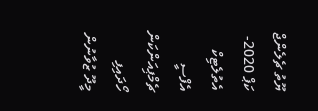ޔޫތު ޗެލެންޖް ކަޕް 2020- އެތުލެޓިކް އެފްސީ ޗެމްޕިއަންކަން ހޯދައިފި
މީދޫ ޒުވާނުން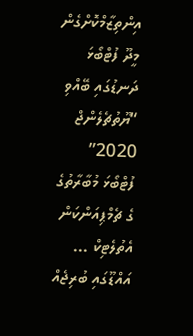އިންތިޒާމްކޮށްގެން މީދޫ ފުޓްބޯޅަ ދަނޑުގައި ބޭއްވި “ޔޫތުޗެލެންޖް 2020” ފުޓްބޯޅަ މުބާރާތުގެ ގެ ޗެމްޕިއަންކަން އެތުލެޓިކް ...
އައްޑޫގައި ބުރިޖެއް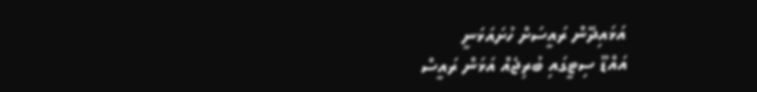އަޅައިދޭން ރައީސަށް ހުށައަޅަނީ
އައްޑޫ ސިޓީގައި ބުރިޖެއް އަޅަން ރައީސް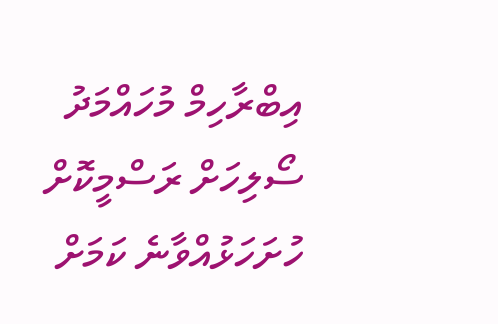އިބްރާހިމް މުހައްމަދު ސޯލިހަށް ރަސްމީކޮށް ހުށަހަޅުއްވާނެ ކަމަށް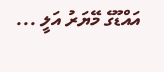އައްޑޫގެ މޭޔަރު އަލީ ...